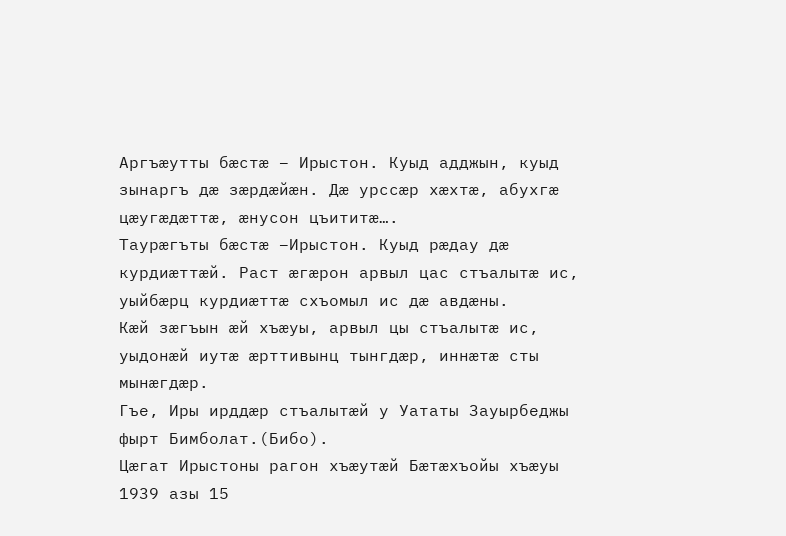Аргъæутты бæстæ – Ирыстон. Куыд адджын, куыд зынаргъ дæ зæрдæйæн. Дæ урссæр хæхтæ, абухгæ цæугæдæттæ, æнусон цъититæ….
Таурæгъты бæстæ –Ирыстон. Куыд рæдау дæ курдиæттæй. Раст æгæрон арвыл цас стъалытæ ис, уыйбæрц курдиæттæ схъомыл ис дæ авдæны.
Кæй зæгъын æй хъæуы, арвыл цы стъалытæ ис, уыдонæй иутæ æрттивынц тынгдæр, иннæтæ сты мынæгдæр.
Гъе, Иры ирддæр стъалытæй у Уататы Зауырбеджы фырт Бимболат.(Бибо).
Цæгат Ирыстоны рагон хъæутæй Бæтæхъойы хъæуы 1939 азы 15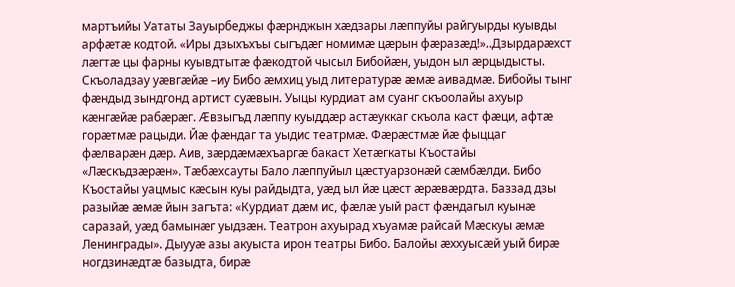мартъийы Уататы Зауырбеджы фæрнджын хæдзары лæппуйы райгуырды куывды арфæтæ кодтой. «Иры дзыхъхъы сыгъдæг номимæ цæрын фæразæд!»..Дзырдарæхст лæгтæ цы фарны куывдтытæ фæкодтой чысыл Бибойæн, уыдон ыл æрцыдысты. Скъоладзау уæвгæйæ –иу Бибо æмхиц уыд литературæ æмæ аивадмæ. Бибойы тынг фæндыд зындгонд артист суæвын. Уыцы курдиат ам суанг скъоолайы ахуыр кæнгæйæ рабæрæг. Æвзыгъд лæппу куыддæр астæуккаг скъола каст фæци, афтæ горæтмæ рацыди. Йæ фæндаг та уыдис театрмæ. Фæрæстмæ йæ фыццаг фæлварæн дæр. Аив, зæрдæмæхъаргæ бакаст Хетæгкаты Къостайы «Лæскъдзæрæн». Тæбæхсауты Бало лæппуйыл цæстуарзонæй сæмбæлди. Бибо Къостайы уацмыс кæсын куы райдыдта, уæд ыл йæ цæст æрæвæрдта. Баззад дзы разыйæ æмæ йын загъта: «Курдиат дæм ис, фæлæ уый раст фæндагыл куынæ саразай, уæд бамынæг уыдзæн. Театрон ахуырад хъуамæ райсай Мæскуы æмæ Ленинграды». Дыууæ азы акуыста ирон театры Бибо. Балойы æххуысæй уый бирæ ногдзинæдтæ базыдта, бирæ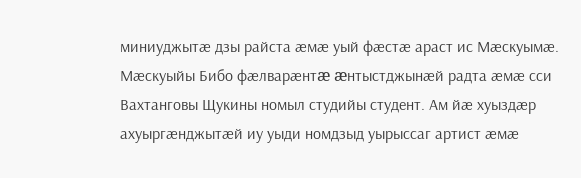миниуджытæ дзы райста æмæ уый фæстæ араст ис Мæскуымæ.
Мæскуыйы Бибо фæлварæнтæ æнтыстджынæй радта æмæ сси Вахтанговы Щукины номыл студийы студент. Ам йæ хуыздæр ахуыргæнджытæй иу уыди номдзыд уырыссаг артист æмæ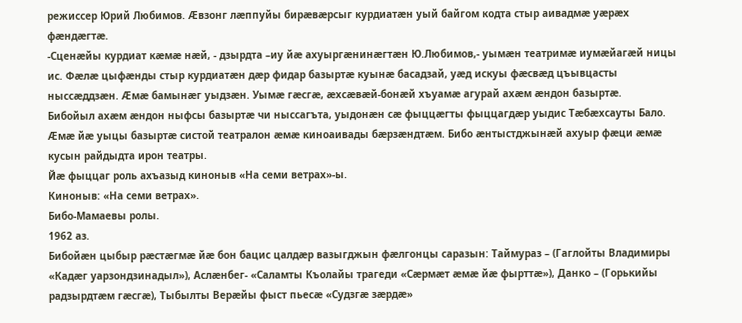режиссер Юрий Любимов. Æвзонг лæппуйы бирæвæрсыг курдиатæн уый байгом кодта стыр аивадмæ уæрæх фæндæгтæ.
-Сценæйы курдиат кæмæ нæй, - дзырдта –иу йæ ахуыргæнинæгтæн Ю.Любимов,- уымæн театримæ иумæйагæй ницы ис. Фæлæ цыфæнды стыр курдиатæн дæр фидар базыртæ куынæ басадзай, уæд искуы фæсвæд цъывцасты ныссæддзæн. Æмæ бамынæг уыдзæн. Уымæ гæсгæ, æхсæвæй-бонæй хъуамæ агурай ахæм æндон базыртæ.
Бибойыл ахæм æндон ныфсы базыртæ чи ныссагъта, уыдонæн сæ фыццæгты фыццагдæр уыдис Тæбæхсауты Бало. Æмæ йæ уыцы базыртæ систой театралон æмæ киноаивады бæрзæндтæм. Бибо æнтыстджынæй ахуыр фæци æмæ кусын райдыдта ирон театры.
Йæ фыццаг роль ахъазыд киноныв «На семи ветрах»-ы.
Киноныв: «На семи ветрах».
Бибо-Мамаевы ролы.
1962 аз.
Бибойæн цыбыр рæстæгмæ йæ бон бацис цалдæр вазыгджын фæлгонцы саразын: Таймураз – (Гаглойты Владимиры «Кадæг уарзондзинадыл»), Аслæнбег- «Саламты Къолайы трагеди «Сæрмæт æмæ йæ фырттæ»), Данко – (Горькийы радзырдтæм гæсгæ), Тыбылты Верæйы фыст пьесæ «Судзгæ зæрдæ»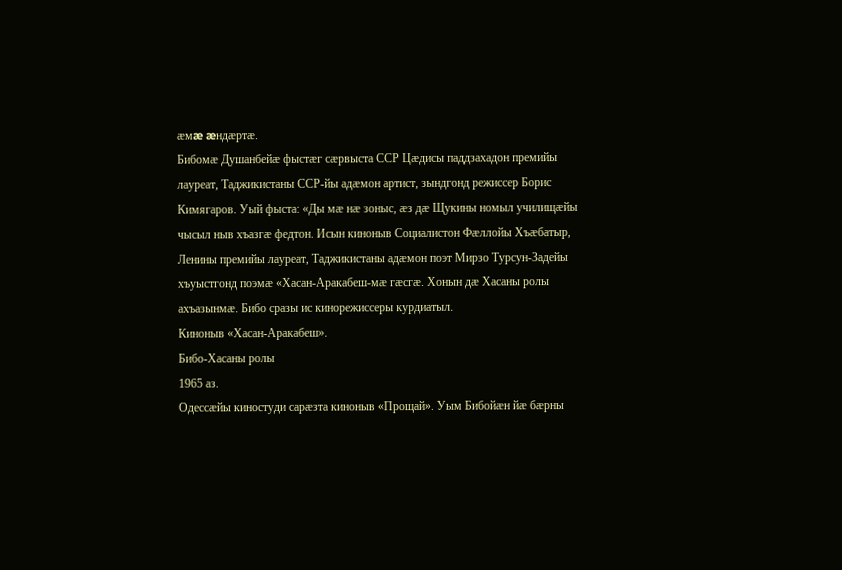æмæ æндæртæ.
Бибомæ Душанбейæ фыстæг сæрвыста ССР Цæдисы паддзахадон премийы лауреат, Таджикистаны ССР-йы адæмон артист, зындгонд режиссер Борис Кимягаров. Уый фыста: «Ды мæ нæ зоныс, æз дæ Щукины номыл училищæйы чысыл ныв хъазгæ федтон. Исын киноныв Социалистон Фæллойы Хъæбатыр, Ленины премийы лауреат, Таджикистаны адæмон поэт Мирзо Турсун-Задейы хъуыстгонд поэмæ «Хасан-Аракабеш-мæ гæсгæ. Хонын дæ Хасаны ролы ахъазынмæ. Бибо сразы ис кинорежиссеры курдиатыл.
Киноныв «Хасан-Аракабеш».
Бибо-Хасаны ролы
1965 аз.
Одессæйы киностуди сарæзта киноныв «Прощай». Уым Бибойæн йæ бæрны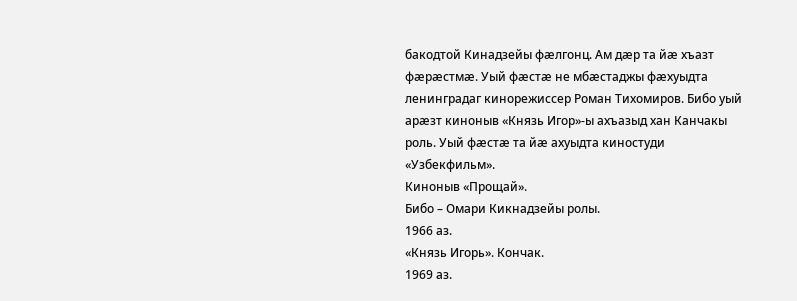бакодтой Кинадзейы фæлгонц. Ам дæр та йæ хъазт фæрæстмæ. Уый фæстæ не мбæстаджы фæхуыдта ленинградаг кинорежиссер Роман Тихомиров. Бибо уый арæзт киноныв «Князь Игор»-ы ахъазыд хан Канчакы роль. Уый фæстæ та йæ ахуыдта киностуди «Узбекфильм».
Киноныв «Прощай».
Бибо – Омари Кикнадзейы ролы.
1966 аз.
«Князь Игорь». Кончак.
1969 аз.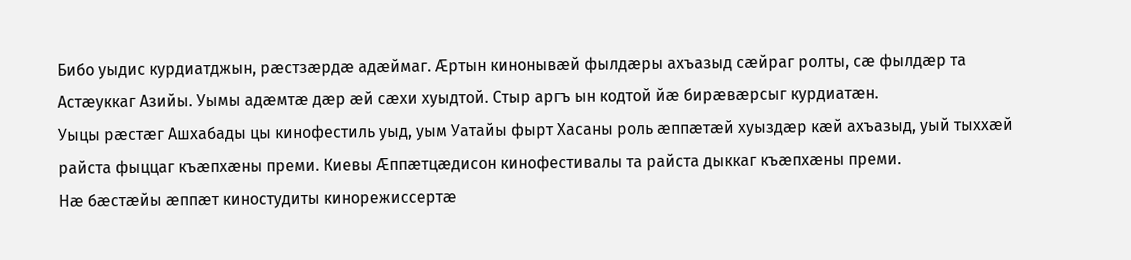Бибо уыдис курдиатджын, рæстзæрдæ адæймаг. Æртын кинонывæй фылдæры ахъазыд сæйраг ролты, сæ фылдæр та Астæуккаг Азийы. Уымы адæмтæ дæр æй сæхи хуыдтой. Стыр аргъ ын кодтой йæ бирæвæрсыг курдиатæн.
Уыцы рæстæг Ашхабады цы кинофестиль уыд, уым Уатайы фырт Хасаны роль æппæтæй хуыздæр кæй ахъазыд, уый тыххæй райста фыццаг къæпхæны преми. Киевы Æппæтцæдисон кинофестивалы та райста дыккаг къæпхæны преми.
Нæ бæстæйы æппæт киностудиты кинорежиссертæ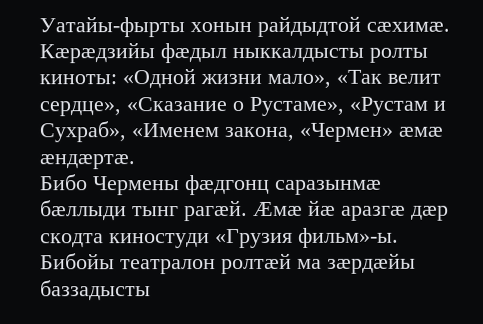Уатайы-фырты хонын райдыдтой сæхимæ.
Кæрæдзийы фæдыл ныккалдысты ролты киноты: «Одной жизни мало», «Так велит сердце», «Сказание о Рустаме», «Рустам и Сухраб», «Именем закона, «Чермен» æмæ æндæртæ.
Бибо Чермены фæдгонц саразынмæ бæллыди тынг рагæй. Æмæ йæ аразгæ дæр скодта киностуди «Грузия фильм»-ы.
Бибойы театралон ролтæй ма зæрдæйы баззадысты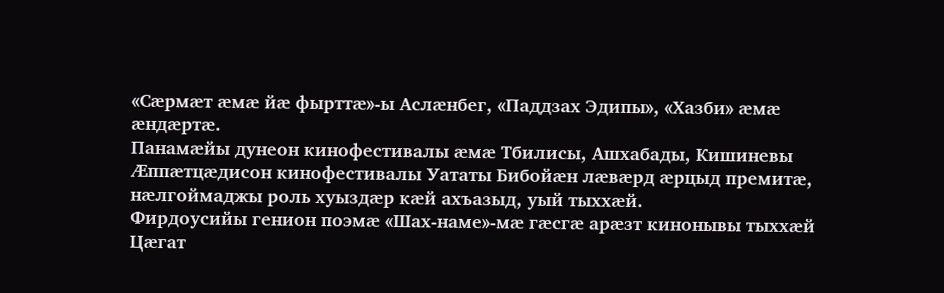«Сæрмæт æмæ йæ фырттæ»-ы Аслæнбег, «Паддзах Эдипы», «Хазби» æмæ æндæртæ.
Панамæйы дунеон кинофестивалы æмæ Тбилисы, Ашхабады, Кишиневы Æппæтцæдисон кинофестивалы Уататы Бибойæн лæвæрд æрцыд премитæ, нæлгоймаджы роль хуыздæр кæй ахъазыд, уый тыххæй.
Фирдоусийы генион поэмæ «Шах-наме»-мæ гæсгæ арæзт кинонывы тыххæй Цæгат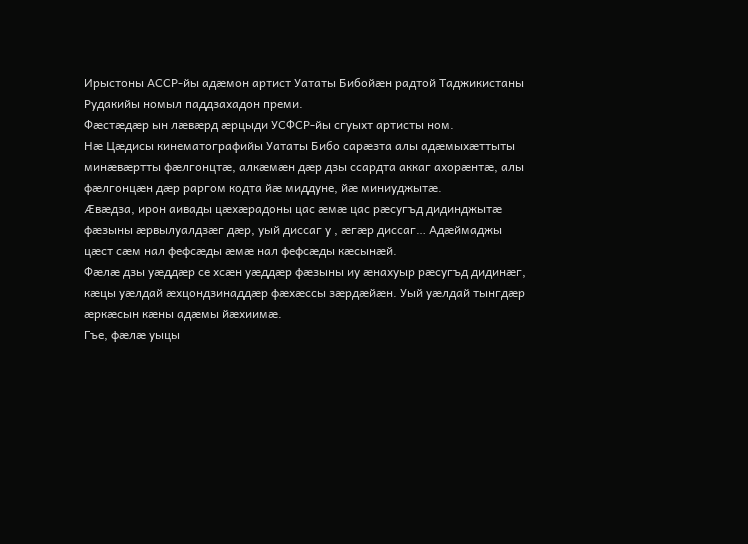Ирыстоны АССР-йы адæмон артист Уататы Бибойæн радтой Таджикистаны Рудакийы номыл паддзахадон преми.
Фæстæдæр ын лæвæрд æрцыди УСФСР-йы сгуыхт артисты ном.
Нæ Цæдисы кинематографийы Уататы Бибо сарæзта алы адæмыхæттыты минæвæртты фæлгонцтæ, алкæмæн дæр дзы ссардта аккаг ахорæнтæ, алы фæлгонцæн дæр раргом кодта йæ миддуне, йæ миниуджытæ.
Æвæдза, ирон аивады цæхæрадоны цас æмæ цас рæсугъд дидинджытæ фæзыны æрвылуалдзæг дæр, уый диссаг у , æгæр диссаг… Адæймаджы цæст сæм нал фефсæды æмæ нал фефсæды кæсынæй.
Фæлæ дзы уæддæр се хсæн уæддæр фæзыны иу æнахуыр рæсугъд дидинæг, кæцы уæлдай æхцондзинаддæр фæхæссы зæрдæйæн. Уый уæлдай тынгдæр æркæсын кæны адæмы йæхиимæ.
Гъе, фæлæ уыцы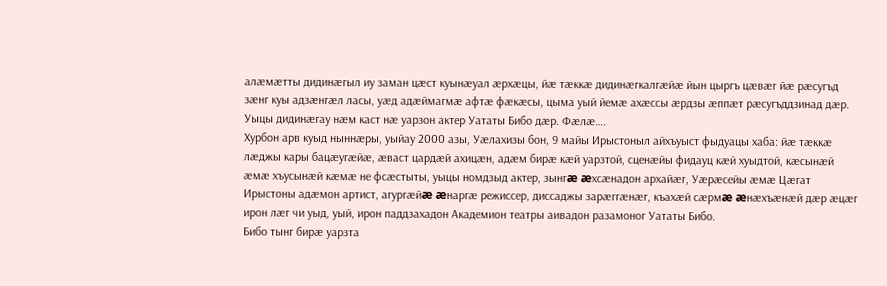алæмæтты дидинæгыл иу заман цæст куынæуал æрхæцы, йæ тæккæ дидинæгкалгæйæ йын цыргъ цæвæг йæ рæсугъд зæнг куы адзæнгæл ласы, уæд адæймагмæ афтæ фæкæсы, цыма уый йемæ ахæссы æрдзы æппæт рæсугъддзинад дæр.
Уыцы дидинæгау нæм каст нæ уарзон актер Уататы Бибо дæр. Фæлæ….
Хурбон арв куыд ныннæры, уыйау 2000 азы, Уæлахизы бон, 9 майы Ирыстоныл айхъуыст фыдуацы хаба: йæ тæккæ лæджы кары бацæугæйæ, æваст цардæй ахицæн, адæм бирæ кæй уарзтой, сценæйы фидауц кæй хуыдтой, кæсынæй æмæ хъусынæй кæмæ не фсæстыты, уыцы номдзыд актер, зынгæ æхсæнадон архайæг, Уæрæсейы æмæ Цæгат Ирыстоны адæмон артист, агургæйæ æнаргæ режиссер, диссаджы зарæггæнæг, къахæй сæрмæ æнæхъæнæй дæр æцæг ирон лæг чи уыд, уый, ирон паддзахадон Академион театры аивадон разамоног Уататы Бибо.
Бибо тынг бирæ уарзта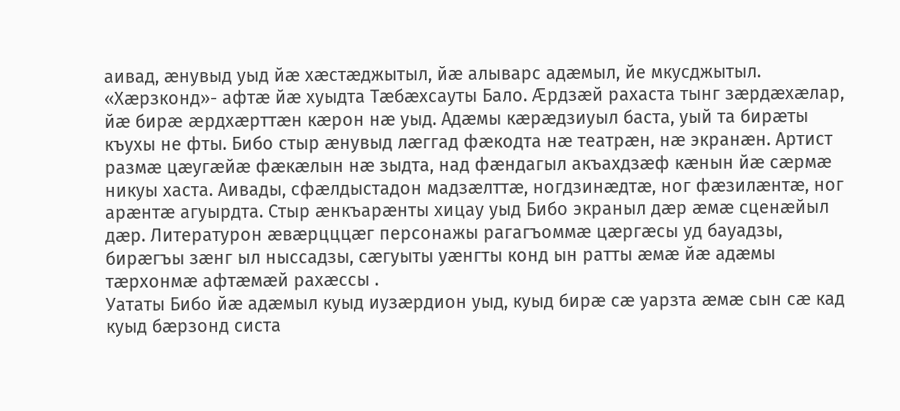аивад, æнувыд уыд йæ хæстæджытыл, йæ алыварс адæмыл, йе мкусджытыл. «Хæрзконд»- афтæ йæ хуыдта Тæбæхсауты Бало. Æрдзæй рахаста тынг зæрдæхæлар, йæ бирæ æрдхæрттæн кæрон нæ уыд. Адæмы кæрæдзиуыл баста, уый та бирæты къухы не фты. Бибо стыр æнувыд лæггад фæкодта нæ театрæн, нæ экранæн. Артист размæ цæугæйæ фæкæлын нæ зыдта, над фæндагыл акъахдзæф кæнын йæ сæрмæ никуы хаста. Аивады, сфæлдыстадон мадзæлттæ, ногдзинæдтæ, ног фæзилæнтæ, ног арæнтæ агуырдта. Стыр æнкъарæнты хицау уыд Бибо экраныл дæр æмæ сценæйыл дæр. Литературон æвæрцццæг персонажы рагагъоммæ цæргæсы уд бауадзы, бирæгъы зæнг ыл ныссадзы, сæгуыты уæнгты конд ын ратты æмæ йæ адæмы тæрхонмæ афтæмæй рахæссы .
Уататы Бибо йæ адæмыл куыд иузæрдион уыд, куыд бирæ сæ уарзта æмæ сын сæ кад куыд бæрзонд систа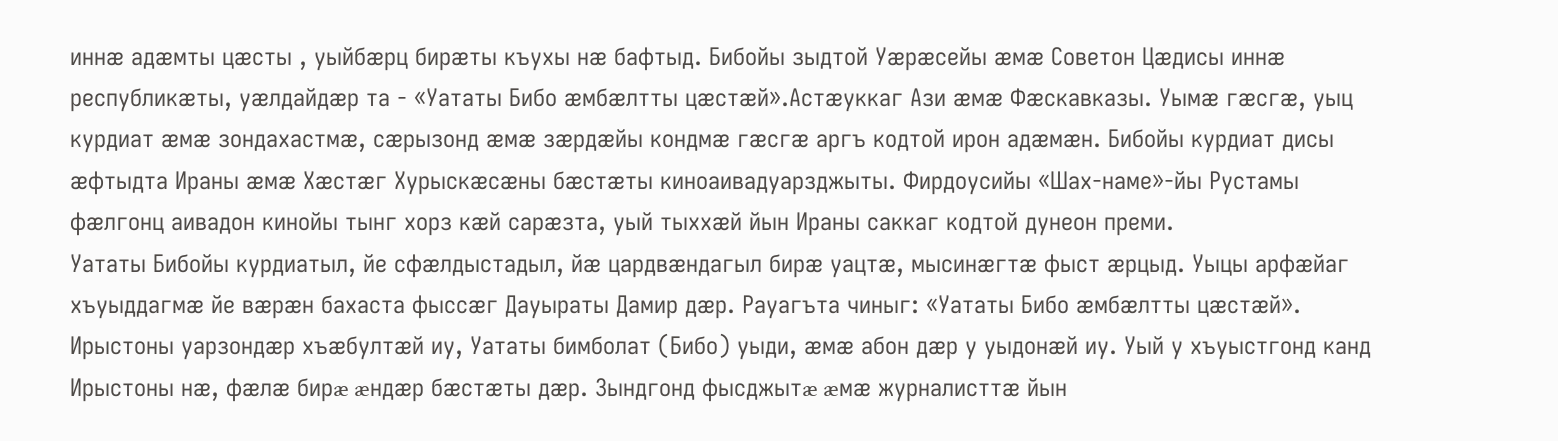иннæ адæмты цæсты , уыйбæрц бирæты къухы нæ бафтыд. Бибойы зыдтой Уæрæсейы æмæ Советон Цæдисы иннæ республикæты, уæлдайдæр та - «Уататы Бибо æмбæлтты цæстæй».Астæуккаг Ази æмæ Фæскавказы. Уымæ гæсгæ, уыц курдиат æмæ зондахастмæ, сæрызонд æмæ зæрдæйы кондмæ гæсгæ аргъ кодтой ирон адæмæн. Бибойы курдиат дисы æфтыдта Ираны æмæ Хæстæг Хурыскæсæны бæстæты киноаивадуарзджыты. Фирдоусийы «Шах-наме»-йы Рустамы фæлгонц аивадон кинойы тынг хорз кæй сарæзта, уый тыххæй йын Ираны саккаг кодтой дунеон преми.
Уататы Бибойы курдиатыл, йе сфæлдыстадыл, йæ цардвæндагыл бирæ уацтæ, мысинæгтæ фыст æрцыд. Уыцы арфæйаг хъуыддагмæ йе вæрæн бахаста фыссæг Дауыраты Дамир дæр. Рауагъта чиныг: «Уататы Бибо æмбæлтты цæстæй».
Ирыстоны уарзондæр хъæбултæй иу, Уататы бимболат (Бибо) уыди, æмæ абон дæр у уыдонæй иу. Уый у хъуыстгонд канд Ирыстоны нæ, фæлæ бирæ æндæр бæстæты дæр. Зындгонд фысджытæ æмæ журналисттæ йын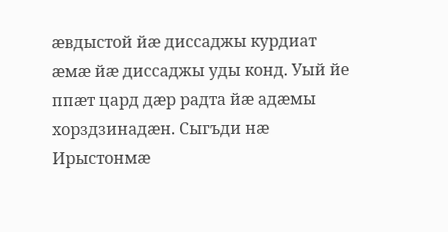æвдыстой йæ диссаджы курдиат æмæ йæ диссаджы уды конд. Уый йе ппæт цард дæр радта йæ адæмы хорздзинадæн. Сыгъди нæ Ирыстонмæ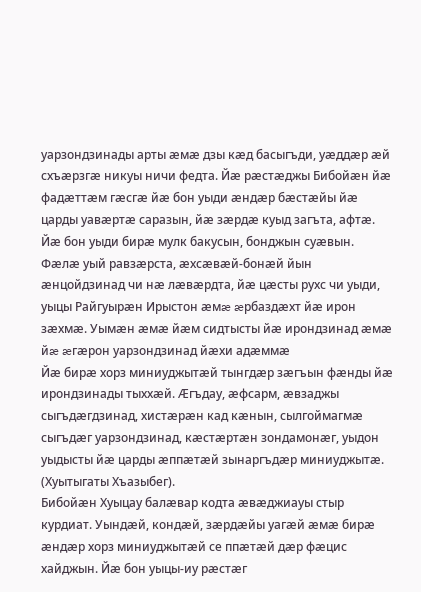уарзондзинады арты æмæ дзы кæд басыгъди, уæддæр æй схъæрзгæ никуы ничи федта. Йæ рæстæджы Бибойæн йæ фадæттæм гæсгæ йæ бон уыди æндæр бæстæйы йæ царды уавæртæ саразын, йæ зæрдæ куыд загъта, афтæ. Йæ бон уыди бирæ мулк бакусын, бонджын суæвын. Фæлæ уый равзæрста, æхсæвæй-бонæй йын æнцойдзинад чи нæ лæвæрдта, йæ цæсты рухс чи уыди, уыцы Райгуырæн Ирыстон æмæ æрбаздæхт йæ ирон зæхмæ. Уымæн æмæ йæм сидтысты йæ ирондзинад æмæ йæ æгæрон уарзондзинад йæхи адæммæ
Йæ бирæ хорз миниуджытæй тынгдæр зæгъын фæнды йæ ирондзинады тыххæй. Æгъдау, æфсарм, æвзаджы сыгъдæгдзинад, хистæрæн кад кæнын, сылгоймагмæ сыгъдæг уарзондзинад, кæстæртæн зондамонæг, уыдон уыдысты йæ царды æппæтæй зынаргъдæр миниуджытæ.
(Хуытыгаты Хъазыбег).
Бибойæн Хуыцау балæвар кодта æвæджиауы стыр курдиат. Уындæй, кондæй, зæрдæйы уагæй æмæ бирæ æндæр хорз миниуджытæй се ппæтæй дæр фæцис хайджын. Йæ бон уыцы-иу рæстæг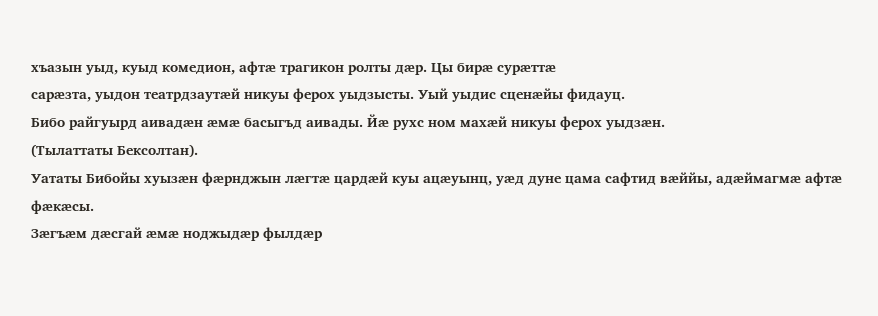хъазын уыд, куыд комедион, афтæ трагикон ролты дæр. Цы бирæ сурæттæ
сарæзта, уыдон театрдзаутæй никуы ферох уыдзысты. Уый уыдис сценæйы фидауц.
Бибо райгуырд аивадæн æмæ басыгъд аивады. Йæ рухс ном махæй никуы ферох уыдзæн.
(Тылаттаты Бексолтан).
Уататы Бибойы хуызæн фæрнджын лæгтæ цардæй куы ацæуынц, уæд дуне цама сафтид вæййы, адæймагмæ афтæ фæкæсы.
Зæгъæм дæсгай æмæ ноджыдæр фылдæр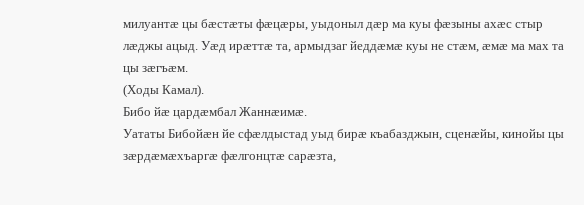милуантæ цы бæстæты фæцæры, уыдоныл дæр ма куы фæзыны ахæс стыр лæджы ацыд. Уæд ирæттæ та, армыдзаг йеддæмæ куы не стæм, æмæ ма мах та цы зæгъæм.
(Ходы Камал).
Бибо йæ цардæмбал Жаннæимæ.
Уататы Бибойæн йе сфæлдыстад уыд бирæ къабазджын, сценæйы, кинойы цы зæрдæмæхъаргæ фæлгонцтæ сарæзта,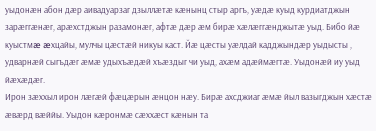уыдонæн абон дæр аивадуарзаг дзыллæтæ кæнынц стыр аргъ, уæдæ куыд курдиатджын зарæггæнæг, арæхстджын разамонæг, афтæ дæр æм бирæ хæлæггæнджытæ уыд. Бибо йæ куыстмæ æхцайы, мулчы цæстæй никуы каст. Йæ цæсты уæлдай кадджындæр уыдысты , удварнæй сыгъдæг æмæ удыхъæдæй хъæздыг чи уыд, ахæм адæймæгтæ. Уыдонæй иу уыд йæхæдæг.
Ирон зæххыл ирон лæгæй фæцæрын æнцон нæу. Бирæ ахсджиаг æмæ йыл вазыгджын хæстæ æвæрд вæййы. Уыдон кæронмæ сæххæст кæнын та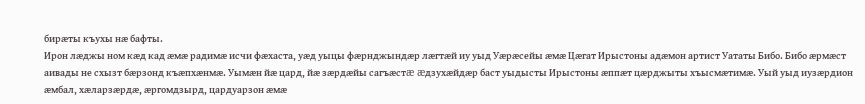бирæты къухы нæ бафты.
Ирон лæджы ном кæд кад æмæ радимæ исчи фæхаста, уæд уыцы фæрнджындæр лæгтæй иу уыд Уæрæсейы æмæ Цæгат Ирыстоны адæмон артист Уататы Бибо. Бибо æрмæст аивады не схызт бæрзонд къæпхæнмæ. Уымæн йæ цард, йæ зæрдæйы сагъæстæ æдзухæйдæр баст уыдысты Ирыстоны æппæт цæрджыты хъысмæтимæ. Уый уыд иузæрдион æмбал, хæларзæрдæ, æргомдзырд, цардуарзон æмæ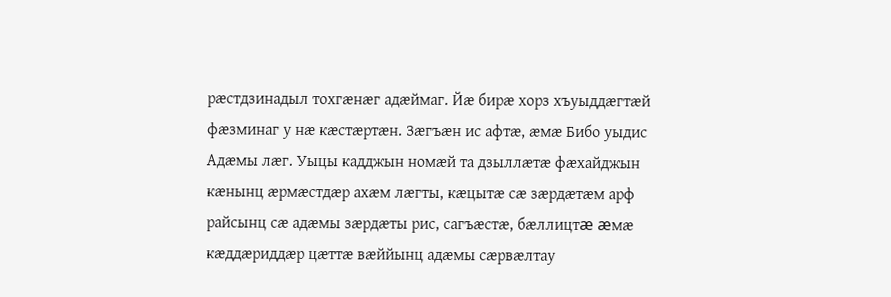рæстдзинадыл тохгæнæг адæймаг. Йæ бирæ хорз хъуыддæгтæй фæзминаг у нæ кæстæртæн. Зæгъæн ис афтæ, æмæ Бибо уыдис Адæмы лæг. Уыцы кадджын номæй та дзыллæтæ фæхайджын кæнынц æрмæстдæр ахæм лæгты, кæцытæ сæ зæрдæтæм арф райсынц сæ адæмы зæрдæты рис, сагъæстæ, бæллицтæ æмæ кæддæриддæр цæттæ вæййынц адæмы сæрвæлтау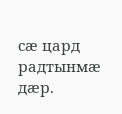сæ цард радтынмæ дæр.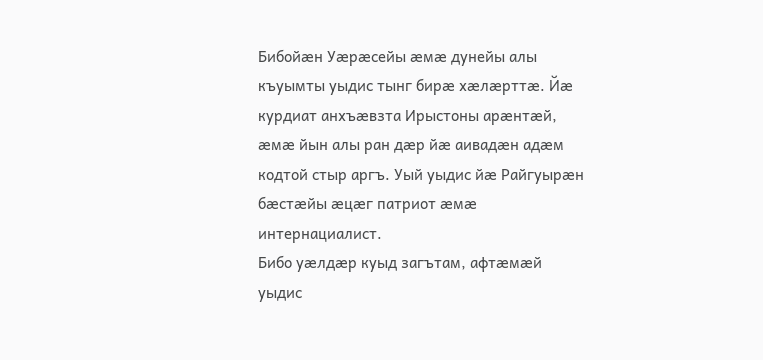Бибойæн Уæрæсейы æмæ дунейы алы къуымты уыдис тынг бирæ хæлæрттæ. Йæ курдиат анхъæвзта Ирыстоны арæнтæй, æмæ йын алы ран дæр йæ аивадæн адæм кодтой стыр аргъ. Уый уыдис йæ Райгуырæн бæстæйы æцæг патриот æмæ интернациалист.
Бибо уæлдæр куыд загътам, афтæмæй уыдис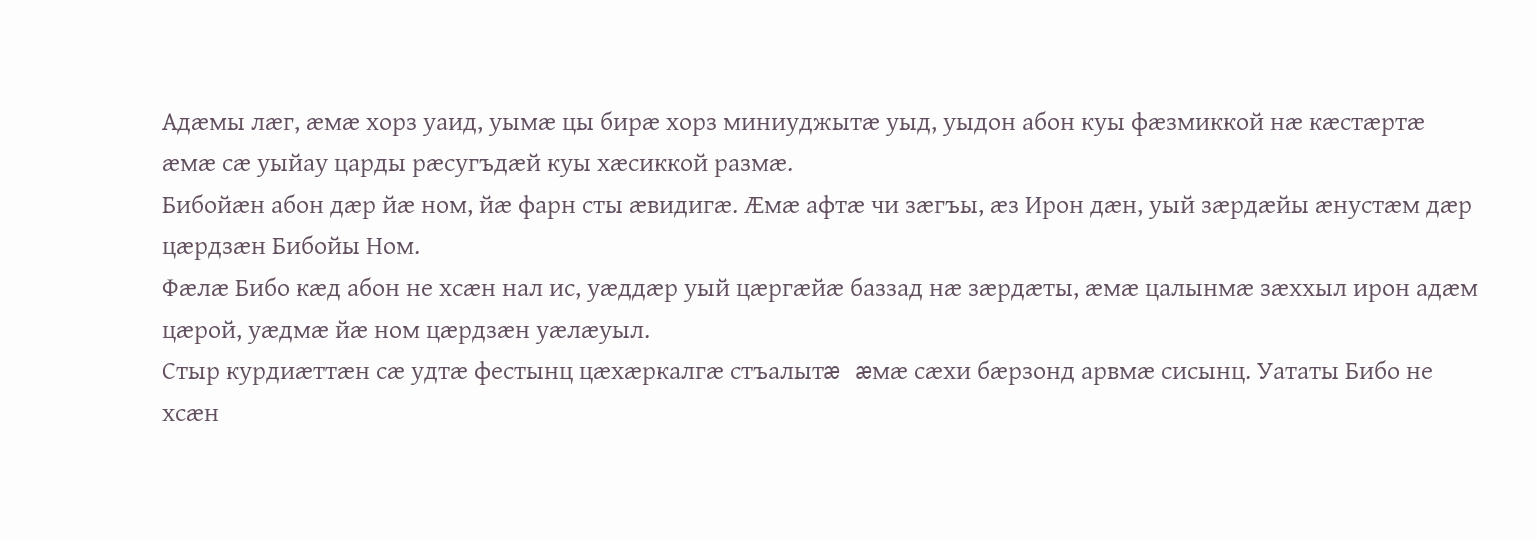Адæмы лæг, æмæ хорз уаид, уымæ цы бирæ хорз миниуджытæ уыд, уыдон абон куы фæзмиккой нæ кæстæртæ æмæ сæ уыйау царды рæсугъдæй куы хæсиккой размæ.
Бибойæн абон дæр йæ ном, йæ фарн сты æвидигæ. Æмæ афтæ чи зæгъы, æз Ирон дæн, уый зæрдæйы æнустæм дæр цæрдзæн Бибойы Ном.
Фæлæ Бибо кæд абон не хсæн нал ис, уæддæр уый цæргæйæ баззад нæ зæрдæты, æмæ цалынмæ зæххыл ирон адæм цæрой, уæдмæ йæ ном цæрдзæн уæлæуыл.
Стыр курдиæттæн сæ удтæ фестынц цæхæркалгæ стъалытæ æмæ сæхи бæрзонд арвмæ сисынц. Уататы Бибо не хсæн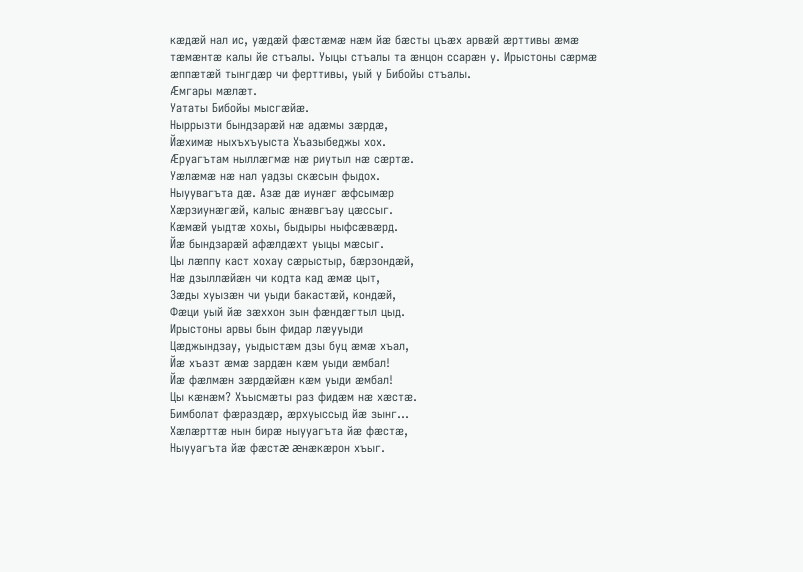кæдæй нал ис, уæдæй фæстæмæ нæм йæ бæсты цъæх арвæй æрттивы æмæ тæмæнтæ калы йе стъалы. Уыцы стъалы та æнцон ссарæн у. Ирыстоны сæрмæ æппæтæй тынгдæр чи ферттивы, уый у Бибойы стъалы.
Æмгары мæлæт.
Уататы Бибойы мысгæйæ.
Ныррызти бындзарæй нæ адæмы зæрдæ,
Йæхимæ ныхъхъуыста Хъазыбеджы хох.
Æруагътам ныллæгмæ нæ риутыл нæ сæртæ.
Уæлæмæ нæ нал уадзы скæсын фыдох.
Ныуувагъта дæ. Азæ дæ иунæг æфсымæр
Хæрзиунæгæй, калыс æнæвгъау цæссыг.
Кæмæй уыдтæ хохы, быдыры ныфсæвæрд.
Йæ бындзарæй афæлдæхт уыцы мæсыг.
Цы лæппу каст хохау сæрыстыр, бæрзондæй,
Нæ дзыллæйæн чи кодта кад æмæ цыт,
Зæды хуызæн чи уыди бакастæй, кондæй,
Фæци уый йæ зæххон зын фæндæгтыл цыд.
Ирыстоны арвы бын фидар лæууыди
Цæджындзау, уыдыстæм дзы буц æмæ хъал,
Йæ хъазт æмæ зардæн кæм уыди æмбал!
Йæ фæлмæн зæрдæйæн кæм уыди æмбал!
Цы кæнæм? Хъысмæты раз фидæм нæ хæстæ.
Бимболат фæраздæр, æрхуыссыд йæ зынг…
Хæлæрттæ нын бирæ ныууагъта йæ фæстæ,
Ныууагъта йæ фæстæ æнæкæрон хъыг.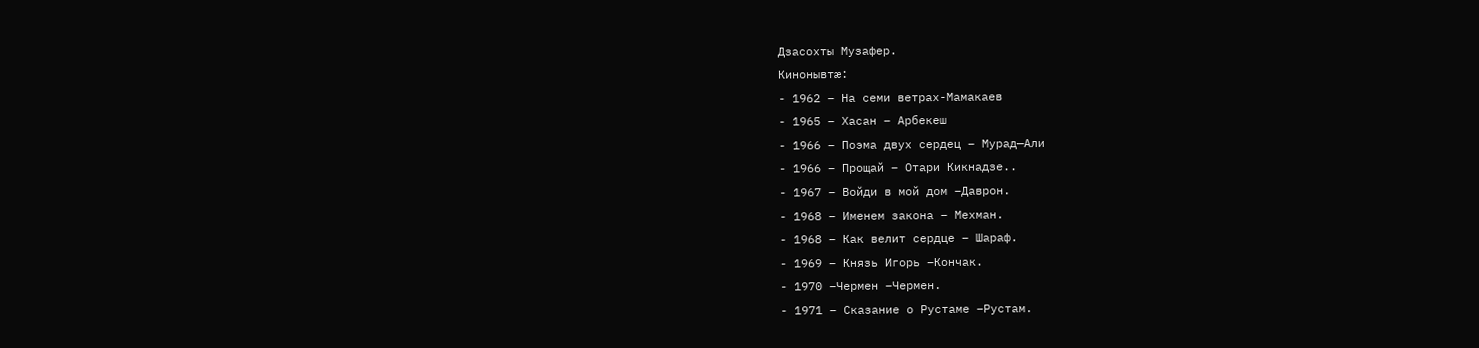Дзасохты Музафер.
Кинонывтæ:
- 1962 – На семи ветрах-Мамакаев
- 1965 – Хасан – Арбекеш
- 1966 – Поэма двух сердец – Мурад—Али
- 1966 – Прощай – Отари Кикнадзе..
- 1967 – Войди в мой дом –Даврон.
- 1968 – Именем закона – Мехман.
- 1968 – Как велит сердце – Шараф.
- 1969 – Князь Игорь –Кончак.
- 1970 –Чермен –Чермен.
- 1971 – Сказание о Рустаме –Рустам.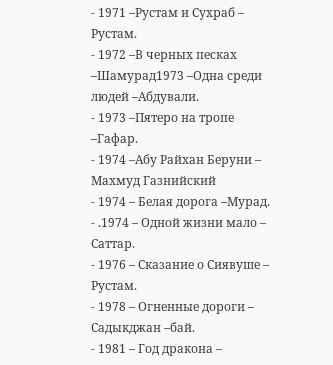- 1971 –Рустам и Сухраб – Рустам.
- 1972 –В черных песках –Шамурад1973 –Одна среди людей –Абдували.
- 1973 –Пятеро на тропе –Гафар.
- 1974 –Абу Райхан Беруни – Махмуд Газнийский
- 1974 – Белая дорога –Мурад.
- .1974 – Одной жизни мало – Саттар.
- 1976 – Сказание о Сиявуше – Рустам.
- 1978 – Огненные дороги – Садыкджан –бай.
- 1981 – Год дракона –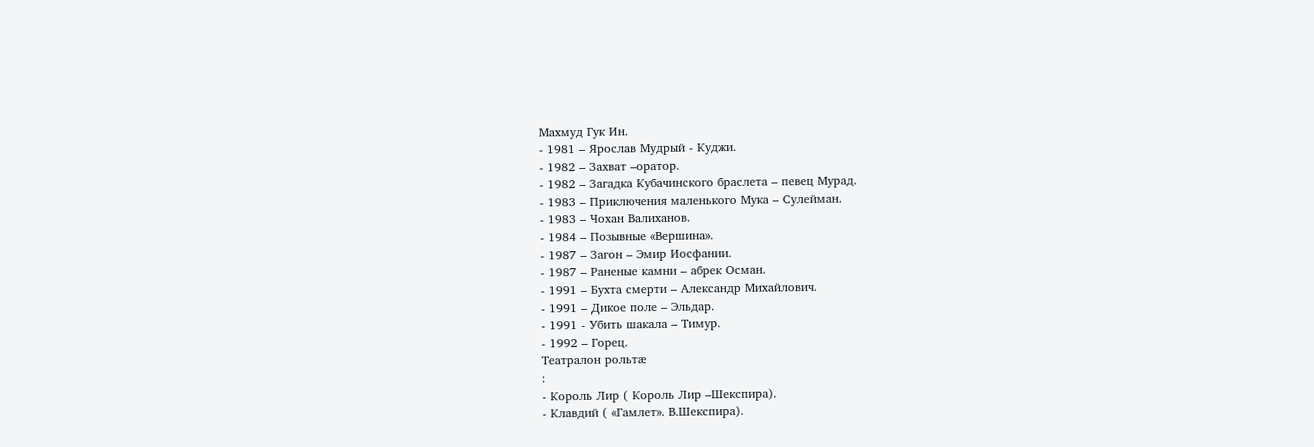Махмуд Гук Ин.
- 1981 – Ярослав Мудрый - Куджи.
- 1982 – Захват –оратор.
- 1982 – Загадка Кубачинского браслета – певец Мурад.
- 1983 – Приключения маленького Мука – Сулейман.
- 1983 – Чохан Валиханов.
- 1984 – Позывные «Вершина».
- 1987 – Загон – Эмир Иосфании.
- 1987 – Раненые камни – абрек Осман.
- 1991 – Бухта смерти – Александр Михайлович.
- 1991 – Дикое поле – Эльдар.
- 1991 - Убить шакала – Тимур.
- 1992 – Горец.
Театралон рольтæ
:
- Король Лир ( Король Лир –Шекспира).
- Клавдий ( «Гамлет». В.Шекспира).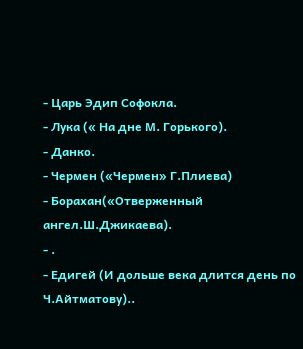- Царь Эдип Софокла.
- Лука (« На дне М. Горького).
- Данко.
- Чермен («Чермен» Г.Плиева)
- Борахан(«Отверженный ангел.Ш.Джикаева).
- .
- Едигей (И дольше века длится день по Ч.Айтматову)..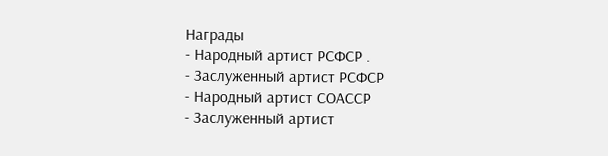Награды
- Народный артист РСФСР .
- Заслуженный артист РСФСР
- Народный артист СОАССР
- Заслуженный артист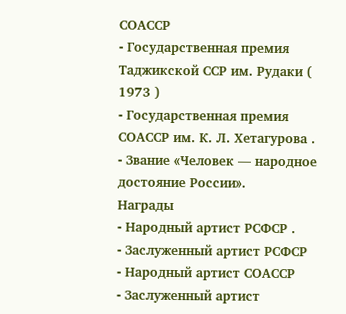СОАССР
- Государственная премия Таджикской ССР им. Рудаки ( 1973 )
- Государственная премия СОАССР им. К. Л. Хетагурова .
- Звание «Человек — народное достояние России».
Награды
- Народный артист РСФСР .
- Заслуженный артист РСФСР
- Народный артист СОАССР
- Заслуженный артист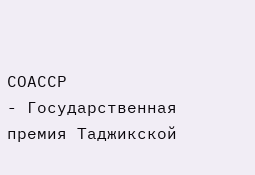СОАССР
- Государственная премия Таджикской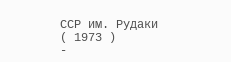ССР им. Рудаки ( 1973 )
-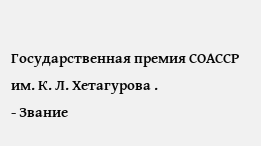Государственная премия СОАССР им. К. Л. Хетагурова .
- Звание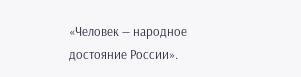«Человек — народное достояние России».